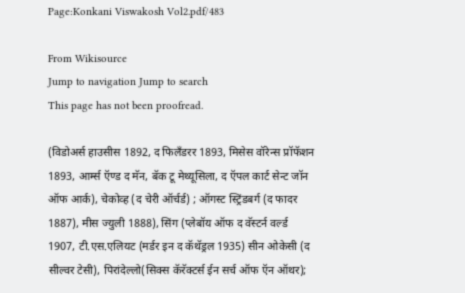Page:Konkani Viswakosh Vol2.pdf/483

From Wikisource
Jump to navigation Jump to search
This page has not been proofread.

(विडोअर्स हाउसीस 1892, द फिलॅंडरर 1893, मिसेस वॉरेन्स प्रॉफॅशन 1893, आर्म्स ऍण्ड द मॅन, बॅक टू मेथ्यूसिला, द ऍपल कार्ट सेन्ट जॉन ऑफ आर्क), चेकोव्ह (द चेरी ऑर्चर्ड) ; ऑगस्ट स्ट्रिंडबर्ग (द फादर 1887), मीस ज्युली 1888), सिंग (प्लेबॉय ऑफ द वॅस्टर्न वर्ल्ड 1907, टी.एस.एलियट (मर्डर इन द कॅथॅड्रल 1935) सीन ओकेसी (द सील्वर टेसी), पिरांदेल्लो(सिक्स कॅरॅक्टर्स ईन सर्च ऑफ ऍन ऑथर);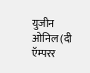युजीन ओनिल (दी ऍम्परर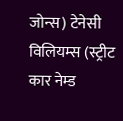जोन्स) टेनेसी विलियम्स (स्ट्रीट कार नेम्ड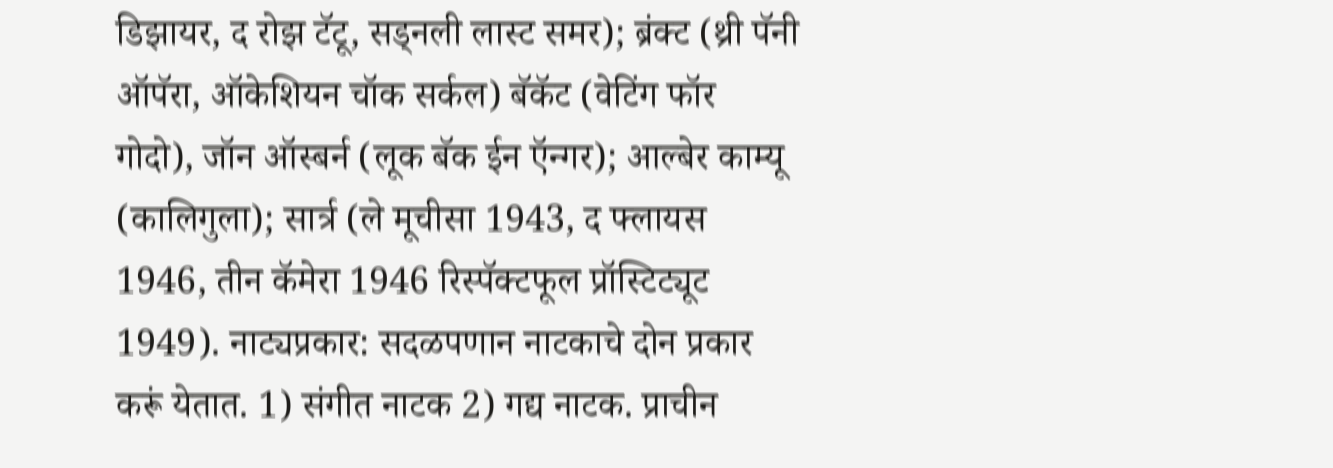डिझायर, द रोझ टॅटू, सड्नली लास्ट समर); ब्रंक्ट (थ्री पॅनी ऑपॅरा, ऑकेशियन चॉक सर्कल) बॅकॅट (वेटिंग फॉर गोदो), जॉन ऑस्बर्न (लूक बॅक ईन ऍन्गर); आल्बेर काम्यू (कालिगुला); सार्त्र (ले मूचीसा 1943, द फ्लायस 1946, तीन कॅमेरा 1946 रिस्पॅक्टफूल प्रॉस्टिट्यूट 1949). नाट्यप्रकार: सदळपणान नाटकाचे दोन प्रकार करूं येतात. 1) संगीत नाटक 2) गद्य नाटक. प्राचीन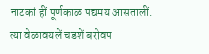नाटकां हीं पूर्णकाळ पद्यमय आसतालीं. त्या वेळावयलें चडशें बरोवप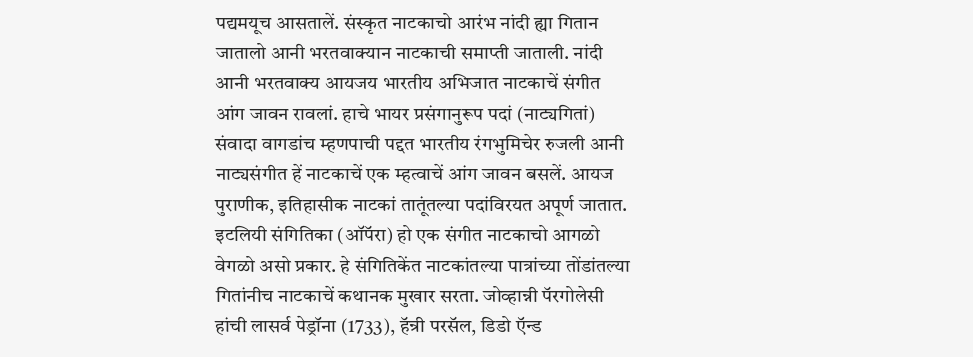पद्यमयूच आसतालें. संस्कृत नाटकाचो आरंभ नांदी ह्या गितान जातालो आनी भरतवाक्यान नाटकाची समाप्ती जाताली. नांदी आनी भरतवाक्य आयजय भारतीय अभिजात नाटकाचें संगीत आंग जावन रावलां. हाचे भायर प्रसंगानुरूप पदां (नाट्यगितां) संवादा वागडांच म्हणपाची पद्दत भारतीय रंगभुमिचेर रुजली आनी नाट्यसंगीत हें नाटकाचें एक म्हत्वाचें आंग जावन बसलें. आयज पुराणीक, इतिहासीक नाटकां तातूंतल्या पदांविरयत अपूर्ण जातात. इटलियी संगितिका (ऑपॅरा) हो एक संगीत नाटकाचो आगळो वेगळो असो प्रकार. हे संगितिकेंत नाटकांतल्या पात्रांच्या तोंडांतल्या गितांनीच नाटकाचें कथानक मुखार सरता. जोव्हान्नी पॅरगोलेसी हांची लासर्व पेड्रॉना (1733), हॅन्री परसॅल, डिडो ऍन्ड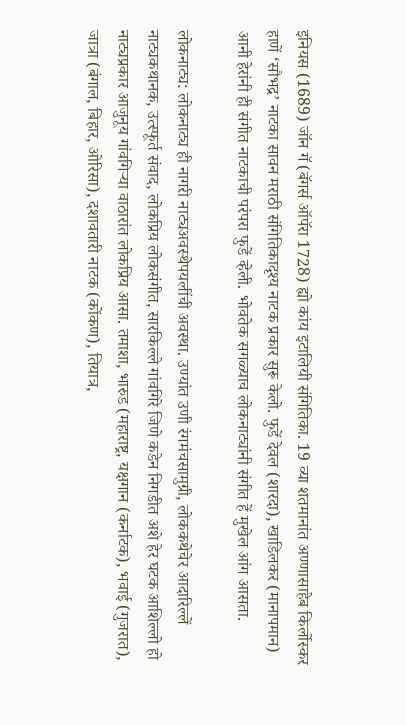इनियस (1689) जॉन गॅ (बॅगर्स ऑपॅरा 1728) ह्यो कांय इटालियी संगितिका. 19 व्या शतमानांत अण्णासाहेब किर्लोस्कर हाणें ‘सौभद्र’ नाटका सावन मराठी संगितिकादृश्य नाटक प्रकार सुरू केलो. फुडें देवल (शारदा), खाडिलकर (मानापमान) आनी हेरांनी ही संगीत नाटकाची परंपरा फुडें व्हेली. भोवतेक सगळ्याच लोकनाट्यांनी संगीत हें मुखेल आंग आसता.

लोकनाट्य: लोकनाट्य ही नागरी नाट्यअवस्थेपयलींची अवस्था. उण्यांत उणी रंगमंचसामुग्री, लोककथेचेर आदारिल्लें नाट्यकथानक, उत्स्फूर्त संवाद, लोकप्रिय लोकसंगीत, सारकिल्ले गांवगिरे जिणे कडेन निगडीत अशे हेर घटक आशिल्लो हो नाट्यप्रकार आजुनूय गांवगिऱ्या वाठारांत लोकप्रिय आसा. तमाशा, भारुड (महाराष्ट्र, यक्षगान (कर्नाटक), भवाई (गुजरात), जात्रा (बंगाल, बिहार, ओरिसा), दशावतारी नाटक (कोंकण), तियात्र,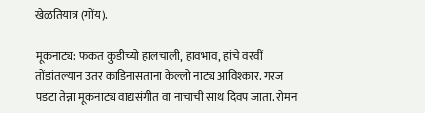खेळतियात्र (गोंय).

मूकनाट्य: फकत कुडीच्यो हालचाली, हावभाव, हांचे वरवीं तोंडांतल्यान उतर काडिनासताना केल्लो नाट्य आविश्कार. गरज पडटा तेन्ना मूकनाट्य वाद्यसंगीत वा नाचाची साथ दिवप जाता. रोमन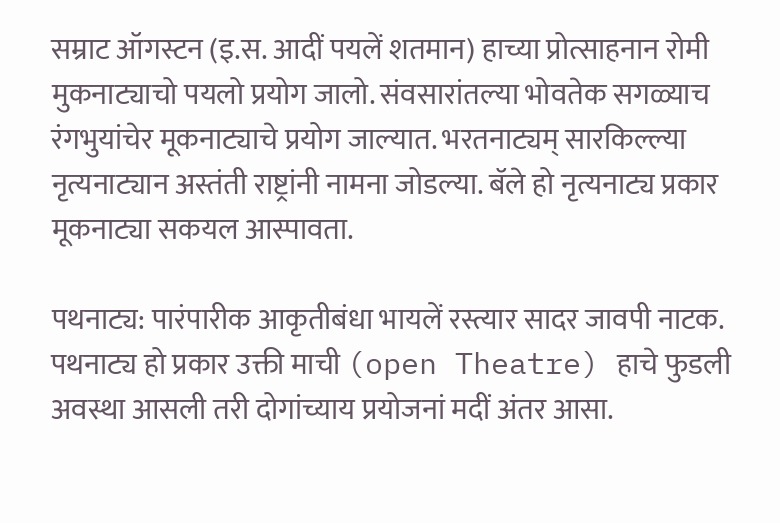सम्राट ऑगस्टन (इ.स. आदीं पयलें शतमान) हाच्या प्रोत्साहनान रोमी मुकनाट्याचो पयलो प्रयोग जालो. संवसारांतल्या भोवतेक सगळ्याच रंगभुयांचेर मूकनाट्याचे प्रयोग जाल्यात. भरतनाट्यम् सारकिल्ल्या नृत्यनाट्यान अस्तंती राष्ट्रांनी नामना जोडल्या. बॅले हो नृत्यनाट्य प्रकार मूकनाट्या सकयल आस्पावता.

पथनाट्य: पारंपारीक आकृतीबंधा भायलें रस्त्यार सादर जावपी नाटक. पथनाट्य हो प्रकार उक्ती माची (open Theatre) हाचे फुडली अवस्था आसली तरी दोगांच्याय प्रयोजनां मदीं अंतर आसा.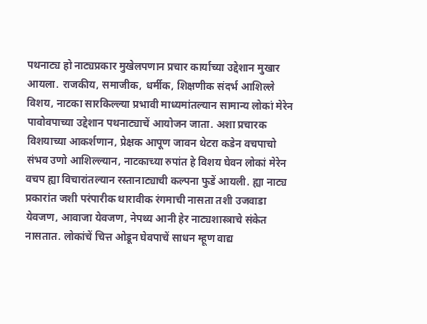पथनाट्य हो नाट्यप्रकार मुखेलपणान प्रचार कार्याच्या उद्देशान मुखार आयला. राजकीय, समाजीक, धर्मीक, शिक्षणीक संदर्भ आशिल्ले विशय, नाटका सारकिल्ल्या प्रभावी माध्यमांतल्यान सामान्य लोकां मेरेन पावोवपाच्या उद्देशान पथनाट्याचें आयोजन जाता. अशा प्रचारक विशयाच्या आकर्शणान, प्रेक्षक आपूण जावन थेटरा कडेन वचपाचो संभव उणो आशिल्ल्यान, नाटकाच्या रुपांत हे विशय घेवन लोकां मेरेन वचप ह्या विचारांतल्यान रस्तानाट्याची कल्पना फुडें आयली. ह्या नाट्य प्रकारांत जशी परंपारीक थारावीक रंगमाची नासता तशी उजवाडा येवजण, आवाजा येवजण, नेपथ्य आनी हेर नाट्यशास्त्राचे संकेत नासतात. लोकांचें चित्त ओडून घेवपाचें साधन म्हूण वाद्य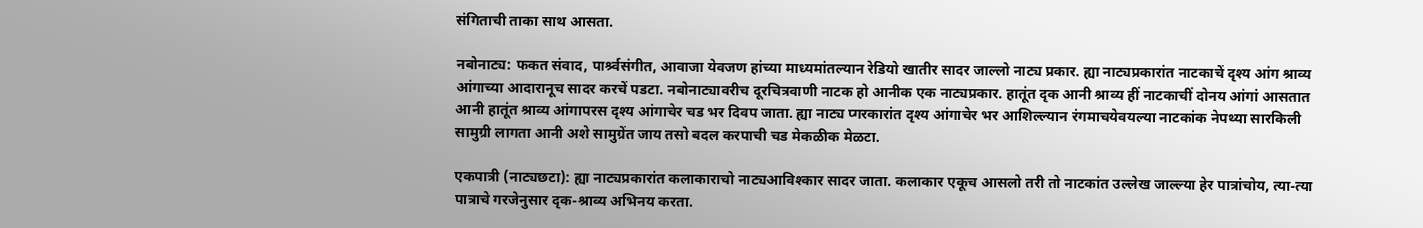संगिताची ताका साथ आसता.

नबोनाट्य: फकत संवाद, पार्श्र्वसंगीत, आवाजा येवजण हांच्या माध्यमांतल्यान रेडियो खातीर सादर जाल्लो नाट्य प्रकार. ह्या नाट्यप्रकारांत नाटकाचें दृश्य आंग श्राव्य आंगाच्या आदारानूच सादर करचें पडटा. नबोनाट्यावरीच दूरचित्रवाणी नाटक हो आनीक एक नाट्यप्रकार. हातूंत दृक आनी श्राव्य हीं नाटकाचीं दोनय आंगां आसतात आनी हातूंत श्राव्य आंगापरस दृश्य आंगाचेर चड भर दिवप जाता. ह्या नाट्य प्गरकारांत दृश्य आंगाचेर भर आशिल्ल्यान रंगमाचयेवयल्या नाटकांक नेपथ्या सारकिली सामुग्री लागता आनी अशे सामुग्रेंत जाय तसो बदल करपाची चड मेकळीक मेळटा.

एकपात्री (नाट्यछटा): ह्या नाट्यप्रकारांत कलाकाराचो नाट्यआविश्कार सादर जाता. कलाकार एकूच आसलो तरी तो नाटकांत उल्लेख जाल्ल्या हेर पात्रांचोय, त्या-त्या पात्राचे गरजेनुसार दृक-श्राव्य अभिनय करता.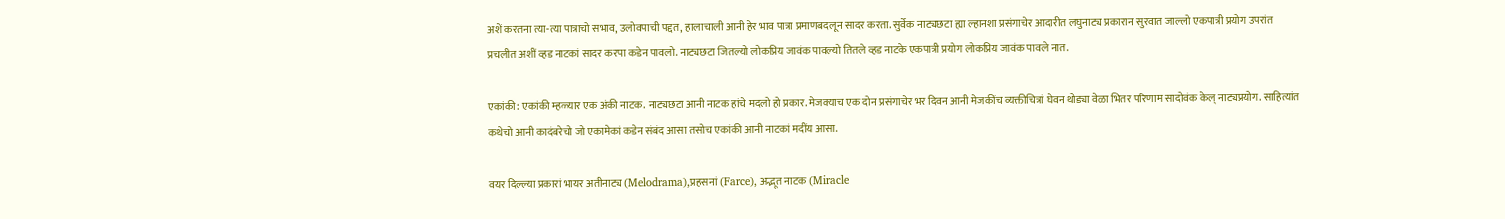अशें करतना त्या-त्या पात्राचो सभाव, उलोवपाची पद्दत, हालाचाली आनी हेर भाव पात्रा प्रमाणबदलून सादर करता. सुर्वेक नाट्यछटा ह्या ल्हानशा प्रसंगाचेर आदारीत लघुनाट्य प्रकारान सुरवात जाल्लो एकपात्री प्रयोग उपरांत प्रचलीत अशीं व्हड नाटकां सादर करपा कडेन पावलो. नाट्यछटा जितल्यो लोकप्रिय जावंक पावल्यो तितले व्हड नाटके एकपात्री प्रयोग लोकप्रिय जावंक पावले नात.

एकांकी: एकांकी म्हळ्यार एक अंकी नाटक. नाट्यछटा आनी नाटक हांचे मदलो हो प्रकार. मेजक्याच एक दोन प्रसंगाचेर भर दिवन आनी मेजकींच व्यक्तीचित्रां घेवन थोड्या वेळा भितर परिणाम सादोवंक केल् नाट्यप्रयोग. साहित्यांत कथेचो आनी कादंबरेचो जो एकामेकां कडेन संबंद आसा तसोच एकांकी आनी नाटकां मदींय आसा.

वयर दिल्ल्या प्रकारां भायर अतीनाट्य (Melodrama),प्रहसनां (Farce), अद्भूत नाटक (Miracle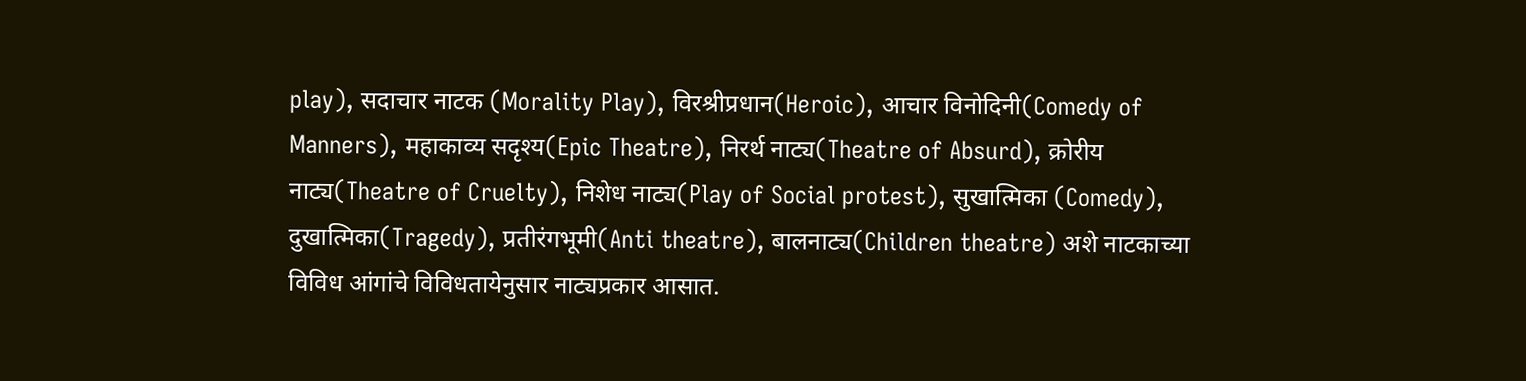play), सदाचार नाटक (Morality Play), विरश्रीप्रधान(Heroic), आचार विनोदिनी(Comedy of Manners), महाकाव्य सदृश्य(Epic Theatre), निरर्थ नाट्य(Theatre of Absurd), क्रोरीय नाट्य(Theatre of Cruelty), निशेध नाट्य(Play of Social protest), सुखात्मिका (Comedy), दुखात्मिका(Tragedy), प्रतीरंगभूमी(Anti theatre), बालनाट्य(Children theatre) अशे नाटकाच्या विविध आंगांचे विविधतायेनुसार नाट्यप्रकार आसात.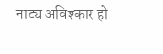नाट्य अविश्कार हो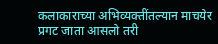कलाकाराच्या अभिव्यक्तींतल्यान माचयेर प्रगट जाता आसलो तरी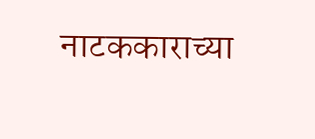नाटककाराच्या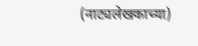(नाट्यलेखकाच्या)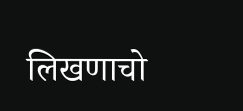लिखणाचो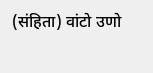(संहिता) वांटो उणो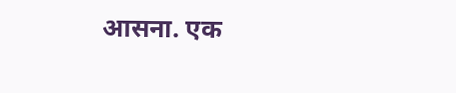आसना. एक